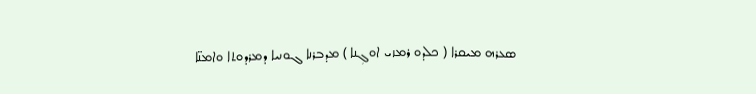ܣܥܪܗ ܡܝܩܪܐ ( ܟܠܕܘ ܪܡܙܝ ܐܘܓܼܢܐ ) ܡܕܒܪܢܐ ܓܘܢܝܐ ܕܡܪܕܘܬܐ ܘܐܡܢ̈ܐ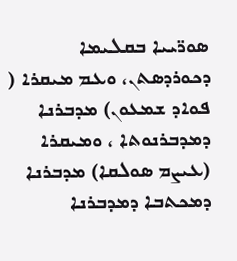ܣܘܪ̈ܝܝܐ ܒܩܠܝܡܐ ܕܟܘܪܕܣܬܢ، ܘܥܡ ܡܝܩܪܐ ( ܦܘܐܕ ܫܡܥܘܢ) ܡܕܒܪܢܐ ܕܡܕܒܪܢܘܬܐ ، ܘܡܝܩܪܐ (ܥܝܨܡ ܣܘܠܩܐ) ܡܕܒܪܢܐ ܕܡܟܬܒܐ ܕܡܕܒܪܢܐ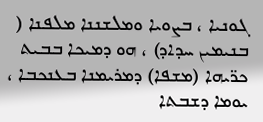ܓܘܢܝܐ ، ܒܨܘܝܐ ܘܡܠܫܢܢܐ ܡܠܦܢܐ ( ܒܢܝܡܝܢ ܚܕܐܕ) ، ܗܘ ܕܡܝܟܐ ܒܒܝܬ ܟܪ̈ܝܗܐ (ܡܫܦܐ) ܕܡܪܝܡܢܐ ܒܥܢܟܒܐ ، ܝܘܡܐ ܕܫܒܬܐ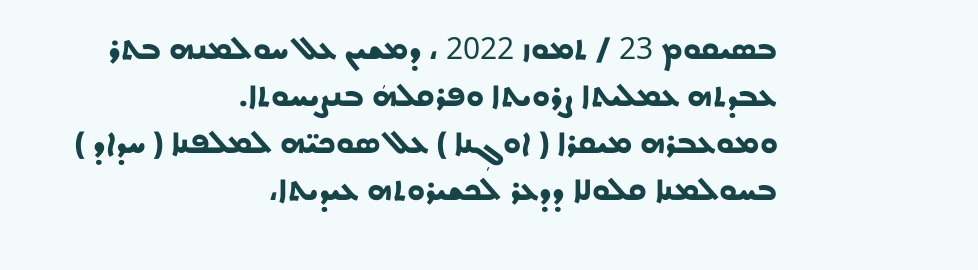ܒܣܝܩܘܡ 23 / ܬܡܘܙ 2022 ، ܕܡܫܝܢ ܥܠ ܚܘܠܡܢܗ ܒܬܪ ܥܒܕܬܗ ܥܡܠܝܬܐ ܨܪܘܝܬܐ ܘܦܪܩܠܗܿ ܒܢܨܝܚܘܬܐ.
ܘܡܘܥܒܪܗ ܡܝܩܪܐ ( ܐܘܓܼܢܐ ) ܥܠ ܣܘܟܝ̈ܗ ܠܡܠܦܢܐ ( ܚܕܐܕ ) ܒܚܘܠܡܢܐ ܩܠܘܠܐ ܕܕܥܪ ܠܟܫܝܪܘܬܗ ܥܝܕܝܬܐ،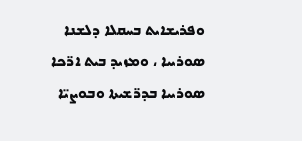ܘܦܪܝܫܐܝܬ ܒܚܩܠܐ ܕܠܫܢܐ ܣܘܪܝܝܐ ، ܘܡܙܝܕ ܒܝܬ ܐܪ̈ܟܐ ܣܘܪܝܝܐ ܒܕܪ̈ܫܝܬܐ ܘܒܘܨܝ̈ܐ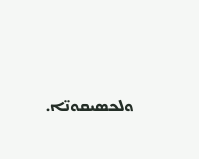ܘܠܟܣܝܩܘܢ̈ܐ.